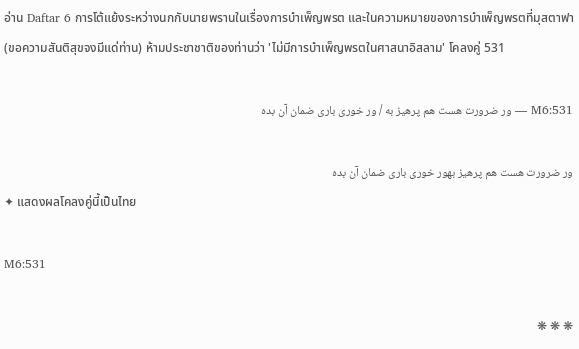อ่าน Daftar 6 การโต้แย้งระหว่างนกกับนายพรานในเรื่องการบำเพ็ญพรต และในความหมายของการบำเพ็ญพรตที่มุสตาฟา (ขอความสันติสุขจงมีแด่ท่าน) ห้ามประชาชาติของท่านว่า 'ไม่มีการบำเพ็ญพรตในศาสนาอิสลาม' โคลงคู่ 531

M6:531 — ور ضرورت هست هم پرهیز به / ور خوری باری ضمان آن بده

ور ضرورت هست هم پرهیز بهور خوری باری ضمان آن بده
✦ แสดงผลโคลงคู่นี้เป็นไทย

M6:531

❋ ❋ ❋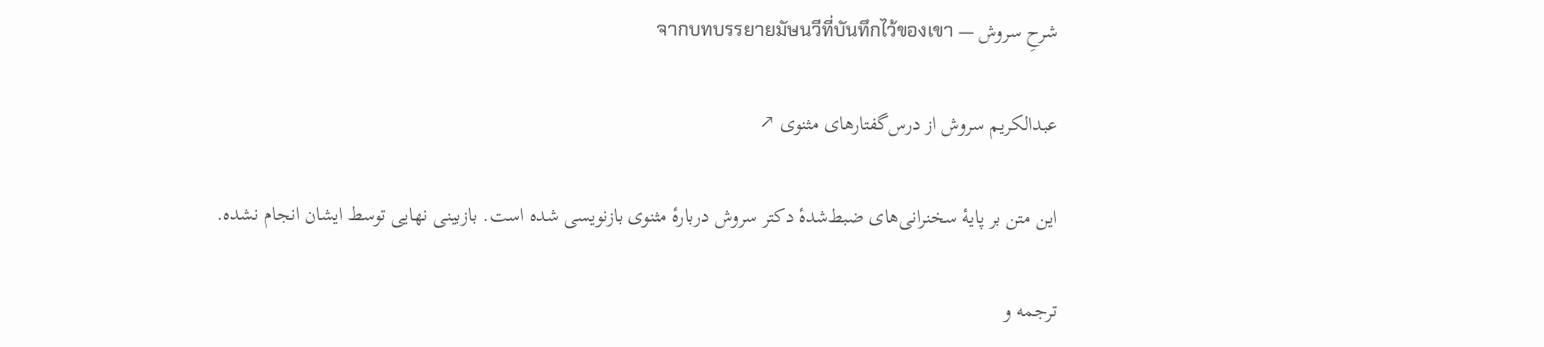شرحِ سروش — จากบทบรรยายมัษนวีที่บันทึกไว้ของเขา

عبدالکریم سروش از درس‌گفتارهای مثنوی ↗

این متن بر پایهٔ سخنرانی‌های ضبط‌شدهٔ دکتر سروش دربارهٔ مثنوی بازنویسی شده است. بازبینی نهایی توسط ایشان انجام نشده.

ترجمه و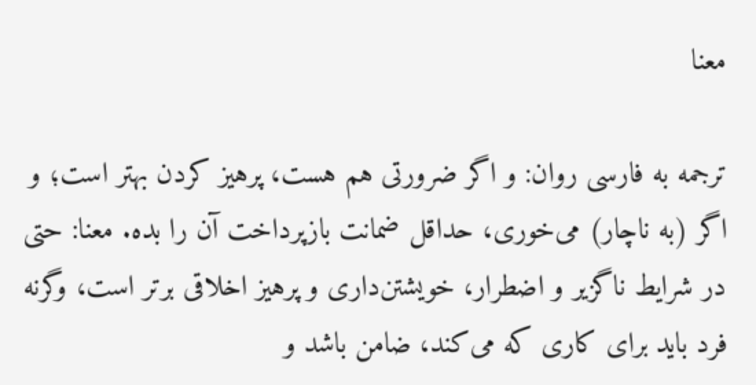معنا

ترجمه به فارسی روان: و اگر ضرورتی هم هست، پرهیز کردن بهتر است؛ و اگر (به ناچار) می‌خوری، حداقل ضمانت بازپرداخت آن را بده. معنا: حتی در شرایط ناگزیر و اضطرار، خویشتن‌داری و پرهیز اخلاقی برتر است، وگرنه فرد باید برای کاری که می‌کند، ضامن باشد و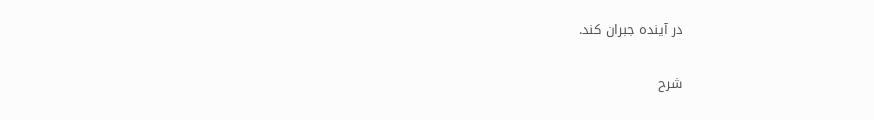در آینده جبران کند.

شرح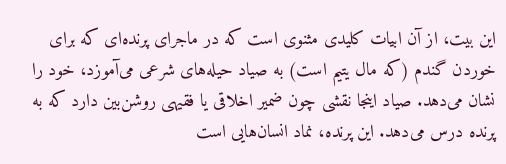این بیت، از آن ابیات کلیدی مثنوی است که در ماجرای پرنده‌ای که برای خوردن گندم (که مال یتیم است) به صیاد حیله‌های شرعی می‌آموزد، خود را نشان می‌دهد. صیاد اینجا نقشی چون ضمیر اخلاقی یا فقیهی روشن‌بین دارد که به پرنده درس می‌دهد. این پرنده، نماد انسان‌هایی است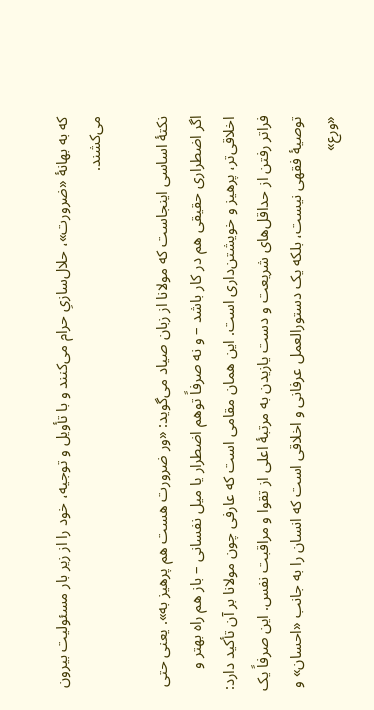که به بهانهٔ «ضرورت»، حلال‌سازیِ حرام می‌کنند و با تأویل و توجیه، خود را از زیر بار مسئولیت بیرون می‌کشند.

نکتهٔ اساسی اینجاست که مولانا از زبان صیاد می‌گوید: «ور ضرورت هست هم پرهیز به». یعنی حتی اگر اضطراری حقیقی هم در کار باشد – و نه صرفاً توهم اضطرار یا میل نفسانی – باز هم راه بهتر و اخلاقی‌تر، پرهیز و خویشتن‌داری است. این همان مقامی است که عارفی چون مولانا بر آن تأکید دارد: فراتر رفتن از حداقل‌های شریعت و دست یازیدن به مرتبهٔ اعلی از تقوا و مراقبت نفس. این صرفاً یک توصیهٔ فقهی نیست، بلکه یک دستورالعمل عرفانی و اخلاقی است که انسان را به جانب «احسان» و «ورع»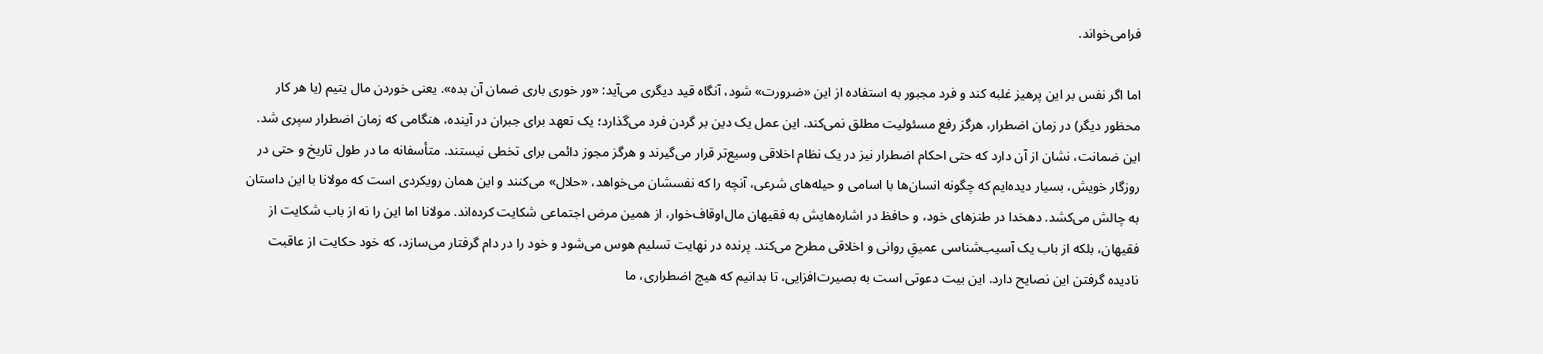فرامی‌خواند.

اما اگر نفس بر این پرهیز غلبه کند و فرد مجبور به استفاده از این «ضرورت» شود، آنگاه قید دیگری می‌آید: «ور خوری باری ضمان آن بده». یعنی خوردن مال یتیم (یا هر کار محظور دیگر) در زمان اضطرار، هرگز رفع مسئولیت مطلق نمی‌کند. این عمل یک دین بر گردن فرد می‌گذارد؛ یک تعهد برای جبران در آینده، هنگامی که زمان اضطرار سپری شد. این ضمانت، نشان از آن دارد که حتی احکام اضطرار نیز در یک نظام اخلاقی وسیع‌تر قرار می‌گیرند و هرگز مجوز دائمی برای تخطی نیستند. متأسفانه ما در طول تاریخ و حتی در روزگار خویش، بسیار دیده‌ایم که چگونه انسان‌ها با اسامی و حیله‌های شرعی، آنچه را که نفسشان می‌خواهد، «حلال» می‌کنند و این همان رویکردی است که مولانا با این داستان به چالش می‌کشد. دهخدا در طنزهای خود، و حافظ در اشاره‌هایش به فقیهان مال‌اوقاف‌خوار، از همین مرض اجتماعی شکایت کرده‌اند. مولانا اما این را نه از باب شکایت از فقیهان، بلکه از باب یک آسیب‌شناسی عمیقِ روانی و اخلاقی مطرح می‌کند. پرنده در نهایت تسلیم هوس می‌شود و خود را در دام گرفتار می‌سازد، که خود حکایت از عاقبت نادیده گرفتن این نصایح دارد. این بیت دعوتی است به بصیرت‌افزایی، تا بدانیم که هیچ اضطراری، ما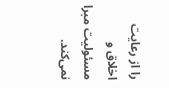را از رعایت اخلاق و مسئولیت مبرا نمی‌کند.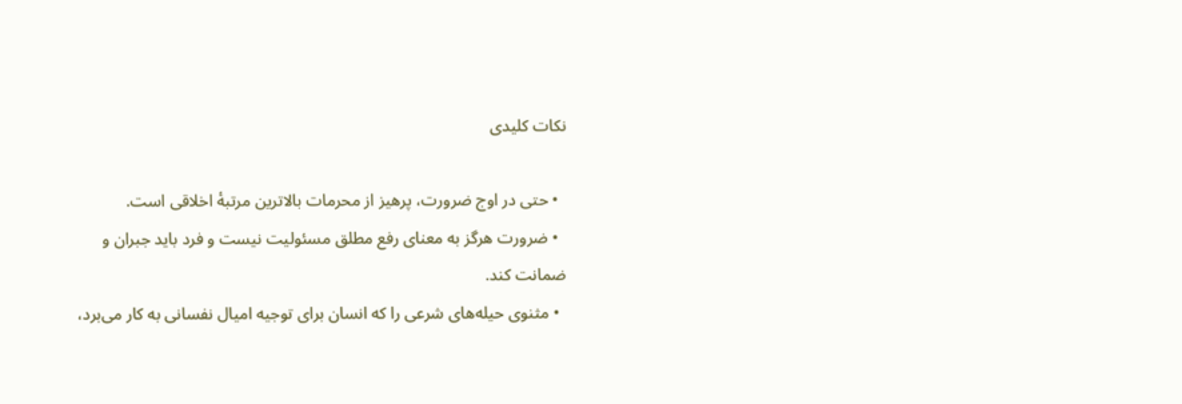نکات کلیدی

  • حتی در اوج ضرورت، پرهیز از محرمات بالاترین مرتبهٔ اخلاقی است.
  • ضرورت هرگز به معنای رفع مطلق مسئولیت نیست و فرد باید جبران و ضمانت کند.
  • مثنوی حیله‌های شرعی را که انسان برای توجیه امیال نفسانی به کار می‌برد،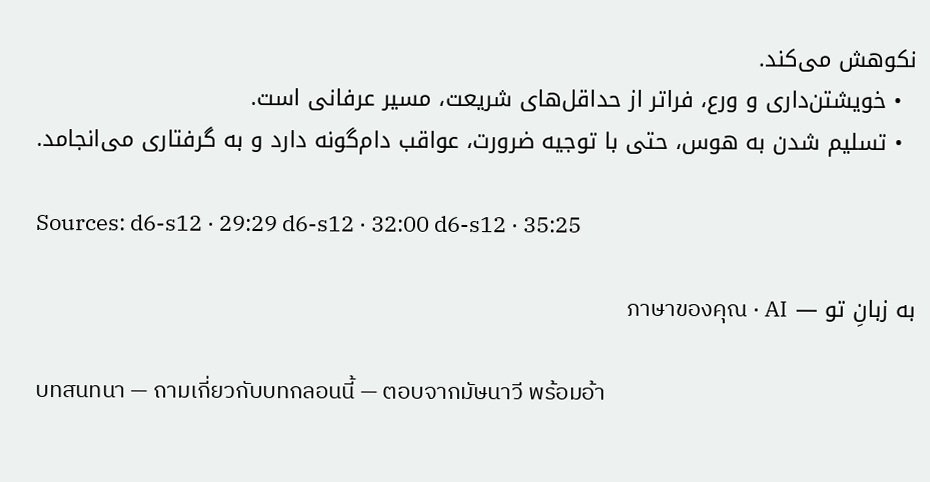نکوهش می‌کند.
  • خویشتن‌داری و ورع، فراتر از حداقل‌های شریعت، مسیر عرفانی است.
  • تسلیم شدن به هوس، حتی با توجیه ضرورت، عواقب دام‌گونه دارد و به گرفتاری می‌انجامد.

Sources: d6-s12 · 29:29 d6-s12 · 32:00 d6-s12 · 35:25

به زبانِ تو — ภาษาของคุณ · AI

บทสนทนา — ถามเกี่ยวกับบทกลอนนี้ — ตอบจากมัษนาวี พร้อมอ้า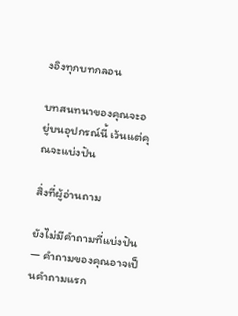งอิงทุกบทกลอน

บทสนทนาของคุณจะอยู่บนอุปกรณ์นี้ เว้นแต่คุณจะแบ่งปัน

สิ่งที่ผู้อ่านถาม

ยังไม่มีคำถามที่แบ่งปัน — คำถามของคุณอาจเป็นคำถามแรก